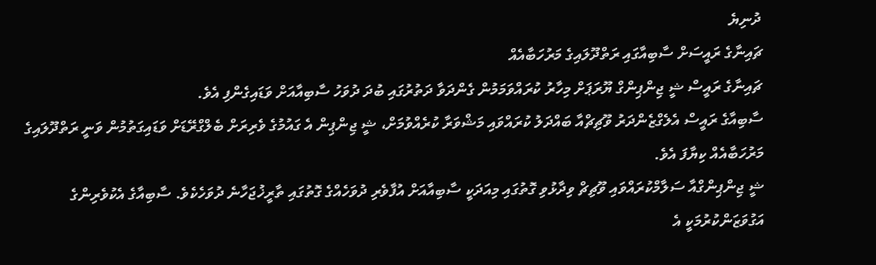ދުނިޔެ
ޗައިނާގެ ރައީސަށް ސާބިއާގައި ރަތްދޫލައިގެ މަރުހަބާއެއް
ޗައިނާގެ ރައީސް ޝީ ޖިންޕިންގް ޔޫރަޕަށް މިހާރު ކުރައްވަމަމުން ގެންދަވާ ދަތުރުގައި ބުދަ ދުވަހު ސާބިއާއަށް ވަޑައިގެންފި އެވެ.
ސާބިއާގެ ރައީސް އެލެގްޒެންދަރު ވޫޗިޗްއާ ބައްދަލު ކުރައްވައި މަޝްވަރާ ކުރެއްވުމަށް، ޝީ ޖިންޕިން އެ ގައުމުގެ ވެރިރަށް ބެލްގްރޭޑަށް ވަޑައިގަތުމުން ވަނީ ރަތްދޫލައިގެ މަރުހަބާއެއް ކިޔާފަ އެވެ.
ޝީ ޖިންޕިންގްއާ ސަލާމްކުރައްވައި ވޫޗިޗް ވިދާޅުވި ގޮތުގައި މިއަދަކީ ސާބިއާއަށް އުފާވެރި ދުވަހެއްގެ ގޮތުގައި ތާރީޚުޖަހާނެ ދުވަހެކެވެ. ސާބިއާގެ އެކުވެރިންގެ އަގުވަޒަންކުރުމަކީ އެ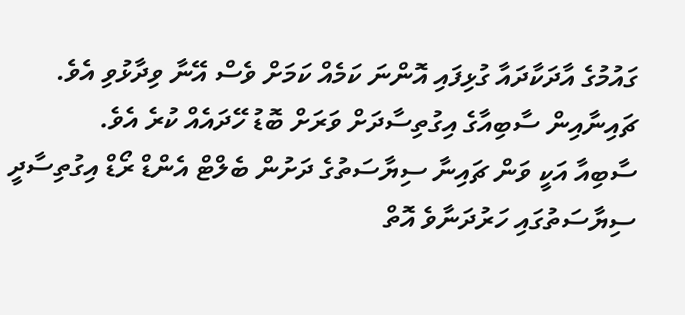ގައުމުގެ އާދަކާދައާ ގުޅިފައި އޮންނަ ކަމެއް ކަމަށް ވެސް އޭނާ ވިދާޅުވި އެވެ.
ޗައިނާއިން ސާބިއާގެ އިގުތިސާދަށް ވަރަށް ބޮޑު ހޭދައެއް ކުރެ އެވެ.
ސާބިއާ އަކީ ވަން ޗައިނާ ސިޔާސަތުގެ ދަށުން ބެލްޓް އެންޑް ރޯޑް އިގުތިސާދީ ސިޔާސަތުގައި ހަރުދަނާވެ އޮތް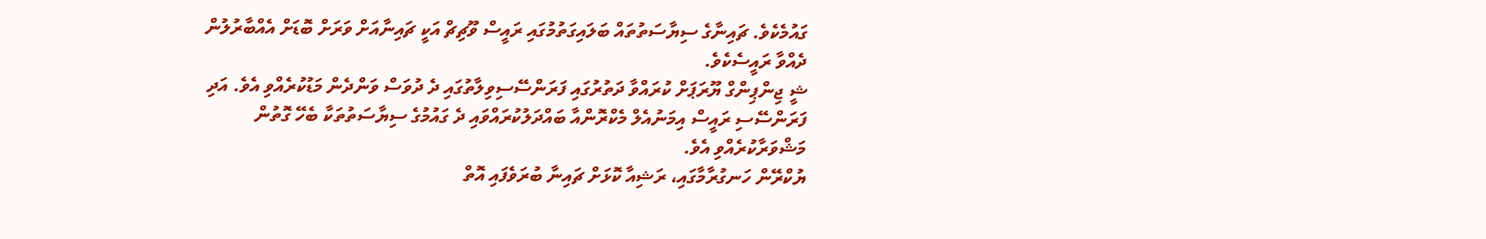ގައުމެކެވެ. ޗައިނާގެ ސިޔާސަތުތައް ބަލައިގަތުމުގައި ރައީސް ވޫޗިޗް އަކީ ޗައިނާއަށް ވަރަށް ބޮޑަށް އެއްބާރުލުން ދެއްވާ ރައީސެކެވެ.
ޝީ ޖިންޕިންގް ޔޫރަޕަށް ކުރައްވާ ދަތުރުގައި ފަރަންސޭސިވިލާތުގައި ދެ ދުވަސް ވަންދެން މަޑުކުރެއްވި އެވެ. އަދި ފަރަންސޭސި ރައީސް އިމަނުއެލް މެކްރޮންއާ ބައްދަލުކުރައްވައި ދެ ގައުމުގެ ސިޔާސަތުތަކާ ބެހޭ ގޮތުން މަޝްވަރާކުރެއްވި އެވެ.
ޔުކްރޭން ހަނގުރާމާގައި، ރަޝިއާ ކޮޅަށް ޗައިނާ ބުރަވެފައި އޮތް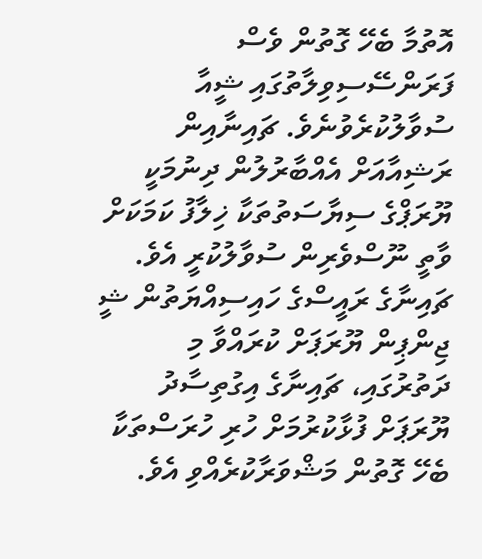އޮތުމާ ބެހޭ ގޮތުން ވެސް ފަރަންސޭސިވިލާތުގައި ޝީއާ ސުވާލުކުރެވުނެވެ. ޗައިނާއިން ރަޝިއާއަށް އެއްބާރުލުން ދިނުމަކީ ޔޫރަޕްގެ ސިޔާސަތުތަކާ ޚިލާފު ކަމަކަށް ވާތީ ނޫސްވެރިން ސުވާލުކުރީ އެވެ.
ޗައިނާގެ ރައީސްގެ ހައިސިއްޔަތުން ޝީ ޖިންޕިން ޔޫރަޕަށް ކުރައްވާ މި ދަތުރުގައި، ޗައިނާގެ އިގުތިސާދު ޔޫރަޕަށް ފުޅާކުރުމަށް ހުރި ހުރަސްތަކާ ބެހޭ ގޮތުން މަޝްވަރާކުރެއްވި އެވެ.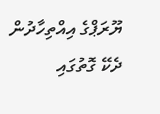ޔޫރަޕްގެ އިއްތިހާދުން ދެކޭ ގޮތުގައި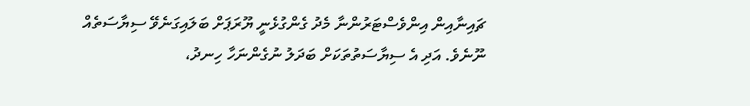ޗައިނާއިން އިންވެސްޓަރުންނާ މެދު ގެންގުޅެނީ ޔޫރަޕަށް ބަލައިގަނެވޭ ސިޔާސަތެއް ނޫނެވެ. އަދި އެ ސިޔާސަތުތަކަށް ބަދަލު ނުގެންނަހާ ހިނދު،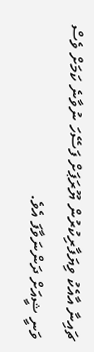ޗައިނާ އާއެކު ވިޔަފާރިކުރުން ޔޫރަޕަށް ފަސޭހަ ނުވާނެ ކަމަށް ވެސް ވަނީ ޝީއަށް ދަންނަވާފަ އެވެ.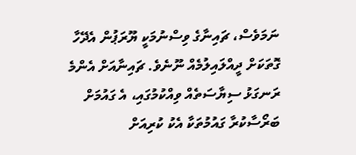ނަމަވެސް، ޗައިނާގެ ވިސްނުމަކީ ޔޫރަޕުން އެދޭހާ ގޮތަކަށް ދީއްލައިލުމެއް ނޫނެވެ. ޗައިނާއަށް އެންމެ ރަނގަޅު ސިޔާސަތެއް ވިއްކުމުގައި، އެ ގައުމަށް ބަރޯސާކުރާ ގައުމުތަކާ އެކު ކުރިއަށް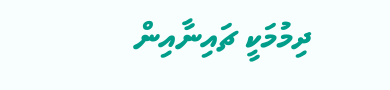ދިމުމަކީ ޗައިނާއިން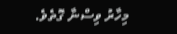މިހާރު ވިސްނާ ގޮތެވެ.